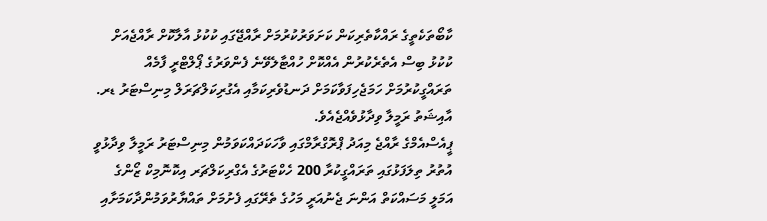ކާބޯތަކެތީގެ ރައްކާތެރިކަން ކަށަވަރުކުރުމަށް ރާއްޖޭގައި ކުކުޅު އާލާކޮށް ރާއްޖެއަށް ކުކުޅު ބިސް އެތެރެކުރުން އެއްކޮށް ހުއްޓާލެވޭނެ ފެންވަރުގެ ޕޯލްޓްރީ ފާމެއް ތަރައްގީކުރުމަށް ހަމަޖެހިފަވާކަމަށް ދަނޑުވެރިކަމާއި އެގުރިކަލްޗަރަލް މިނިސްޓަރު ޑރ. އާއިޝަތު ރަމީލާ ވިދާޅުވެއްޖެއެވެ.
ޕީއެސްއެމްގެ ރާއްޖެ މިއަދު ޕްރޮގްރާމްގައި ވާހަކަދައްކަވަމުން މިނިސްޓަރު ރަމީލާ ވިދާޅުވީ އުތުރު ތިލަފަޅުގައި ތަރައްގީކުރާ 200 ހެކްޓަރުގެ އެގްރިކަލްޗަރ އިކޮނޮމިކް ޒޯންގެ އަމަލީ މަސައްކަތް އަންނަ ޖެނުއަރީ މަހުގެ ތެރޭގައި ފެށުމަށް ތައްޔާރުވަމުންދާކަމަށާއި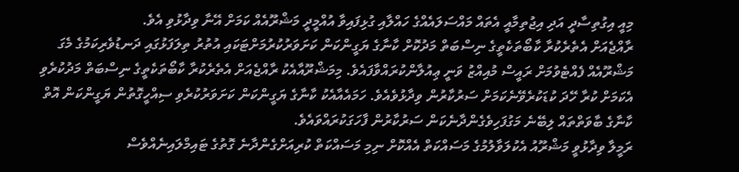މިއީ އިގުތިސާދީ އަދި އިޖުތިމާއީ އެތައް މައްސަލައެއްގެ ހައްލާއި ގުޅިފައިވާ އުއްމީދީ މަޝްރޫއެއް ކަމަށް އޭނާ ވިދާޅުވި އެވެ.
ރާއްޖެއަށް އެތެރެކުރާ ކާބޯތަކެތީގެ ނިސްބަތް މަދުކޮށް ކާނާގެ ޔަގީންކަން ކަށަވަރުކުރުމަށްޓަކައި އުތުރު ތިލަފަޅުގައި ދަނޑުވެރިކަމުގެ މެގަ މަޝްރޫއެއް ފެއްޓެވުމަށް ރައީސް މުއިއްޒު ވަނީ ޢިއުލާންކުރައްވާފައެވެ. މިމަޝްރޫއާއެކު ރާއްޖެއަށް އެތެރެކުރާ ކާބޯތަކެތީގެ ނިސްބަތް މަދުކުރެވި އެކަމަށް ކުރާ ހޭދަ ކުޑަކުރެވޭނެކަމަށް ސަރުކާރުން ވިދާޅުވެއެވެ. ހަމައެއާއެކު ކާނާގެ ޔަގީންކަން ކަށަވަރުކުރެވި ސިއްހީގޮތުން ޔަގީންކަން އޮތް ކާނާގެ ބާވަތްތައް ލިބޭނެ މަގުފަހިވެގެންދާނެކަން ސަރުކާރުން ފާހަގަކުރައްވައެވެ.
ރަމީލާ ވިދާޅުވީ މަޝްރޫއު އެކުލަވާލުމުގެ މަސައްކަތް އެއްކޮށް ނިމި މަސައްކަތް ކުރިއަށްގެންދާނެ ގޮތުގެ ޓައިމްލައިނެއްވެސް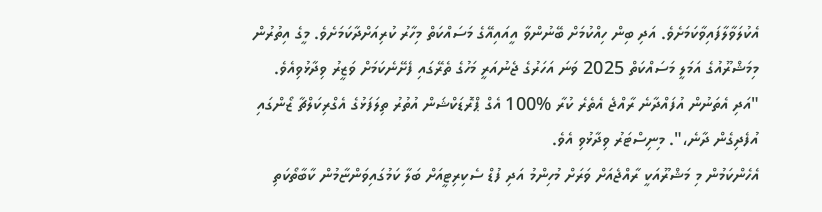އެކުލަވާލާފައިވާކަމަށެވެ. އަދި ބިން ހިއްކުމަށް ބޭނުންވާ އީއައިއޭގެ މަސައްކަތް މިހާރު ކުރިއަށްދާކަމަށެވެ. މީގެ އިތުރުން މިމަޝްރޫއުގެ އަމަލީ މަސައްކަތް 2025 ވަނަ އަހަރުގެ ޖެނުއަރީ މަހުގެ ތެރޭގައި ފެށޭނެކަމަށް ވަޒީރު ވިދާޅުވިއެވެ.
"އަދި އެތަނުން އުފައްދާނެ ރާއްޖެ އެތެރެ ކުރާ %100 އެގް ޕްރޮޑަކްޝަން އުތުރު ތިލަފަޅުގެ އެގްރިކަލްޗާ ޒޯންގައި އުފެދިގެން ދާނެ،". މިނިސްޓަރު ވިދާޅުވި އެވެ.
އެހެންކަމުން މި މަޝްރޫއަކީ ރާއްޖެއަށް ވަރަށް މުހިންމު އަދި ފުޑް ސެކިރިޓީއަށް ބަލާ ކަމުގައިވަންޏާމުން ކާބާތޯކަތި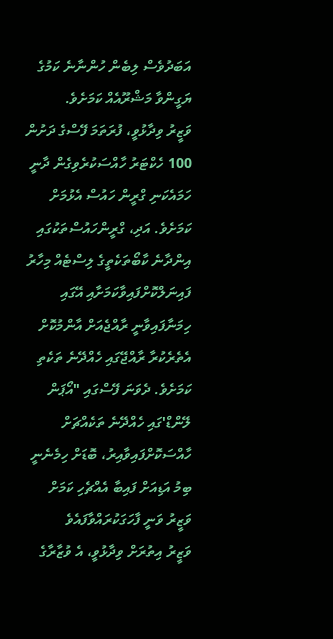އަބަދުވެސް ލިބެން ހުންނާނެ ކަމުގެ ޔަގީންވާ މަޝްރޫއެއް ކަމަށެވެ.
ވަޒީރު ވިދާޅުވީ، ފުރަތަމަ ފޭސްގެ ދަށުން 100 ހެކްޓަރު ހާއްސަކުރެވިގެން ދާނީ ހަމައެކަނި ގްރީން ހައުސް އެޅުމަށް ކަމަށެވެ. އަދި، ގްރީންހައުސްތަކުގައި އިންދާނެ ކާބޯތަކެތީގެ ލިސްޓެއް މިހާރު ފައިނަލްކޮށްފައިވާކަމަށާއި އޭގައި ހިމަނާފައިވާނީ ރާއްޖެއަށް އާންމުކޮށް އެތެރެކުރާ ރާއްޖޭގައި ހެއްދޭނެ ތަކެތި ކަމަށެވެ. ދެވަނަ ފޭސްގައި "އޯޕަން ލޭންޑް'ގައި ހެއްދޭނެ ތަކެއްޗަށް ހާއްސަކޮށްފައިވާއިރު، ބޮޑަށް ހިމެނެނީ ބިމު އަޑިއަށް ފައިބާ އެއްޗެހި ކަމަށް ވަޒީރު ވަނީ ފާހަގަކުރައްވާފައެވެ
ވަޒީރު އިތުރަށް ވިދާޅުވީ، އެ ވުޒާރާގެ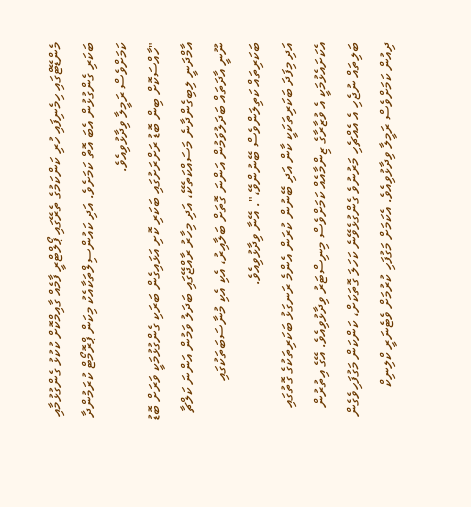މެންޑޭޓްގައި ހިމެނިފައި ހުރި ކަންކަމުގެ ތެރޭގައި ޕޯލްޓްރީ ފާމެއް ގާއިމްކޮށް ކުކުޅު ގެންގުޅުމާއި ބަކަރި ގެންގުޅުން އެބަ އޮތް ކަމަށެވެ. އަދި ކައުންސިލްތަކާއެކު މިކަން ޕްރޮމޯޓް ކުރަމުންދާ ކަމަށްވެސް ރަމީލާ ވިދާޅުވިއެވެ.
"ހާއްސަކޮށް ބިން ބޮޑު ރަށްރަށުގައި ބަކަރި ކޮށި އަޅައިގެން ބަރަކި ގެންގުޅުމަކީ ވަރަށް ބޮޑު އާމްދަނީ ލިބިގެންދާނެ މަސައްކަތެކޭ، އަދި މިހާރު ރާއްޖޭގައި ބަދަލު ވަމުން އަންނަ ކަލްޗާ ނޫނީ އާދަތައް ބަދަލުވަމުން އަންނަ ގޮތަށް ބަލާއިރު، އެކި އެކި މުނާސަބަތަކުގައި ބަކަރިތައް ކަތިލަންވެސް ބޭނުންވޭ،". އޭނާ ވިދާޅުވިއެވެ.
އަދި މިފަދަ ބަކަރިތަކަކީ ކާން އަދި ބޭނުން ކުރަން އެންމެ ރަނގަޅު ބަކަރިތަކުގެ ގޮތުގައި އެކަށައެޅުމަކީ އެ ވުޒާރާގެ ޒިންމާއެއް ކަމަށްވެސް މިނިސްޓަރު ވިދާޅުވިއެވެ. އޭގެ އިތުރުން ބަލިތައް ނުޖެހި އެ އެއްޗެހި މަރުނުވެ ގެންގުޅެވޭނެ ކަހަލަ ގޮތަކަށް، ކަންކަން މަގުފަހިވެގެން ދިއުން ކަމަށްވެސް ރަމީލާ ވިދާޅުވިއެވެ. އެކަމަށް މަގުފަހި ކުރުމަށް ވެޓެނަރީ ކްލިނިކް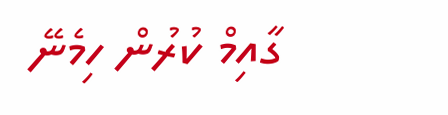ގާއިމް ކުރުން ހިމެނޭ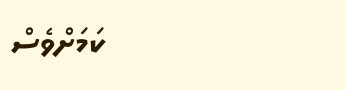ކަމަށްވެސް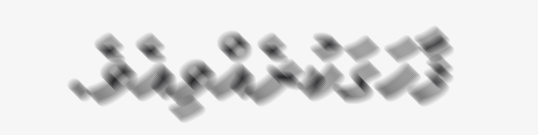ފާހަގަކުރެއްވިއެވެ.